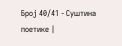Број 40/41 - Суштина поетике |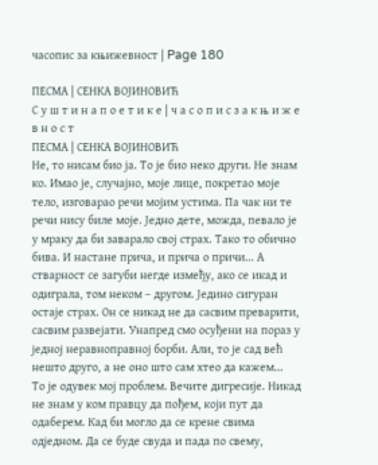часопис за књижевност | Page 180

ПЕСМА | СЕНКА ВОЈИНОВИЋ
С у ш т и н а п о е т и к е | ч а с о п и с з а к њ и ж е в н о с т
ПЕСМА | СЕНКА ВОЈИНОВИЋ
Не, то нисам био ја. То је био неко други. Не знам ко. Имао је, случајно, моје лице, покретао моје тело, изговарао речи мојим устима. Па чак ни те речи нису биле моје. Једно дете, можда, певало је у мраку да би заварало свој страх. Тако то обично бива. И настане прича, и прича о причи... А стварност се загуби негде између, ако се икад и одиграла, том неком – другом. Једино сигуран остаје страх. Он се никад не да сасвим преварити, сасвим развејати. Унапред смо осуђени на пораз у једној неравноправној борби. Али, то је сад већ нешто друго, а не оно што сам хтео да кажем...
То је одувек мој проблем. Вечите дигресије. Никад не знам у ком правцу да пођем, који пут да одаберем. Кад би могло да се крене свима одједном. Да се буде свуда и пада по свему,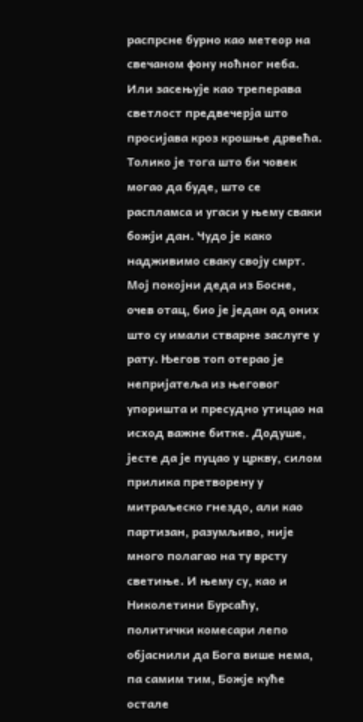распрсне бурно као метеор на свечаном фону ноћног неба. Или засењује као треперава светлост предвечерја што просијава кроз крошње дрвећа. Толико је тога што би човек могао да буде, што се распламса и угаси у њему сваки божји дан. Чудо је како надживимо сваку своју смрт.
Мој покојни деда из Босне, очев отац, био је један од оних што су имали стварне заслуге у рату. Његов топ отерао је непријатеља из његовог упоришта и пресудно утицао на исход важне битке. Додуше, јесте да је пуцао у цркву, силом прилика претворену у митраљеско гнездо, али као партизан, разумљиво, није много полагао на ту врсту светиње. И њему су, као и Николетини Бурсаћу, политички комесари лепо објаснили да Бога више нема, па самим тим, Божје куће остале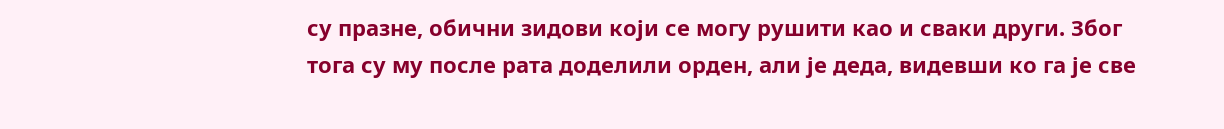су празне, обични зидови који се могу рушити као и сваки други. Због тога су му после рата доделили орден, али је деда, видевши ко га је све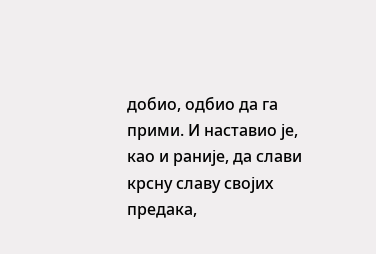добио, одбио да га прими. И наставио је, као и раније, да слави крсну славу својих предака,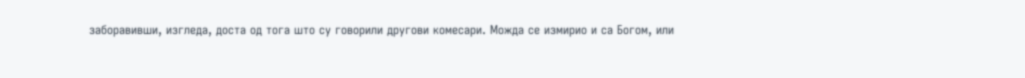заборавивши, изгледа, доста од тога што су говорили другови комесари. Можда се измирио и са Богом, или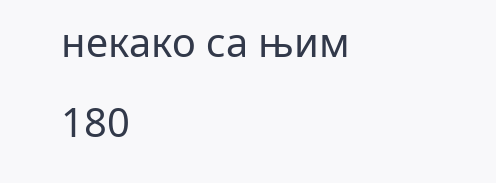некако са њим
180